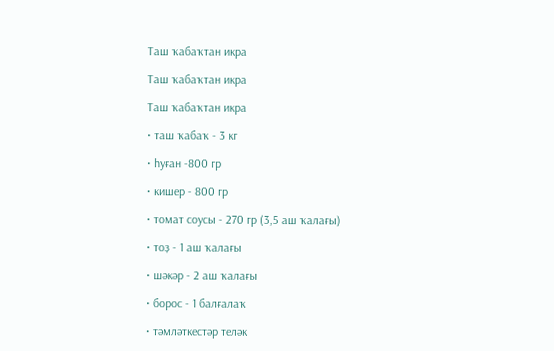Таш ҡабаҡтан икра

Таш ҡабаҡтан икра

Таш ҡабаҡтан икра

• таш ҡабаҡ - 3 кг

• һуған -800 гр

• кишер - 800 гр

• томат соусы - 270 гр (3,5 аш ҡалағы)

• тоҙ - 1 аш ҡалағы

• шәкәр - 2 аш ҡалағы

• борос - 1 балғалаҡ

• тәмләткестәр теләк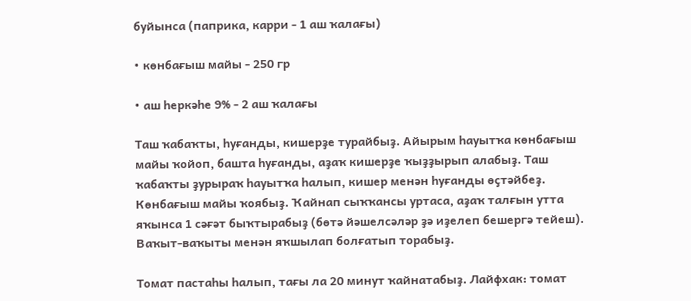буйынса (паприка, карри - 1 аш ҡалағы)

• көнбағыш майы - 250 гр

• аш һеркәһе 9% - 2 аш ҡалағы

Таш ҡабаҡты, һуғанды, кишерҙе турайбыҙ. Айырым һауытҡа көнбағыш майы ҡойоп, башта һуғанды, аҙаҡ кишерҙе ҡыҙҙырып алабыҙ. Таш ҡабаҡты ҙурыраҡ һауытҡа һалып, кишер менән һуғанды өҫтәйбеҙ. Көнбағыш майы ҡоябыҙ. Ҡайнап сыҡҡансы уртаса, аҙаҡ талғын утта яҡынса 1 сәғәт быҡтырабыҙ (бөтә йәшелсәләр ҙә иҙелеп бешергә тейеш). Ваҡыт-ваҡыты менән яҡшылап болғатып торабыҙ.

Томат пастаһы һалып, тағы ла 20 минут ҡайнатабыҙ. Лайфхак: томат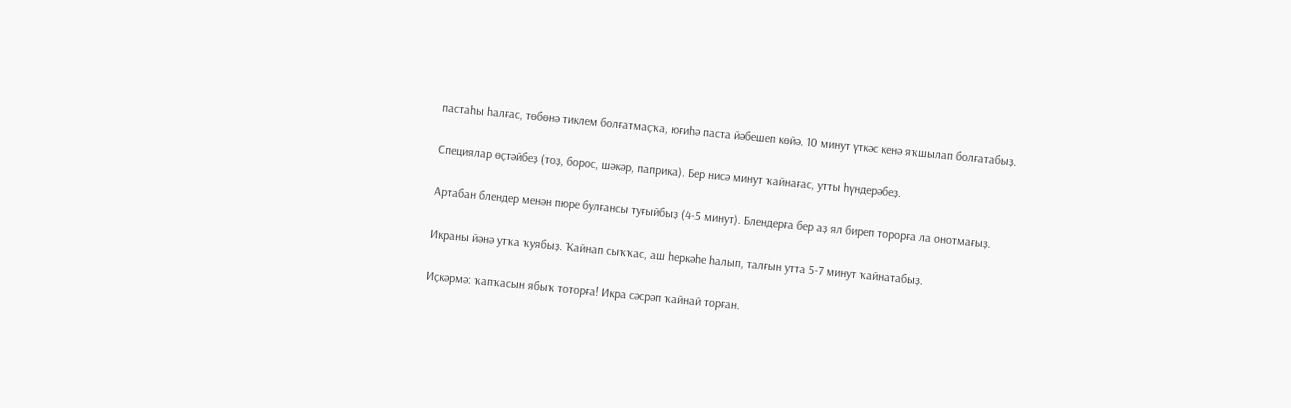пастаһы һалғас, төбөнә тиклем болғатмаҫҡа, юғиһә паста йәбешеп көйә. 10 минут үткәс кенә яҡшылап болғатабыҙ.

Специялар өҫтәйбеҙ (тоҙ, борос, шәкәр, паприка). Бер нисә минут ҡайнағас, утты һүндерәбеҙ.

Артабан блендер менән пюре булғансы туғыйбыҙ (4-5 минут). Блендерға бер аҙ ял биреп торорға ла онотмағыҙ.

Икраны йәнә утҡа ҡуябыҙ. Ҡайнап сыҡҡас, аш һеркәһе һалып, талғын утта 5-7 минут ҡайнатабыҙ.

Иҫкәрмә: ҡапҡасын ябыҡ тоторға! Икра сәсрәп ҡайнай торған.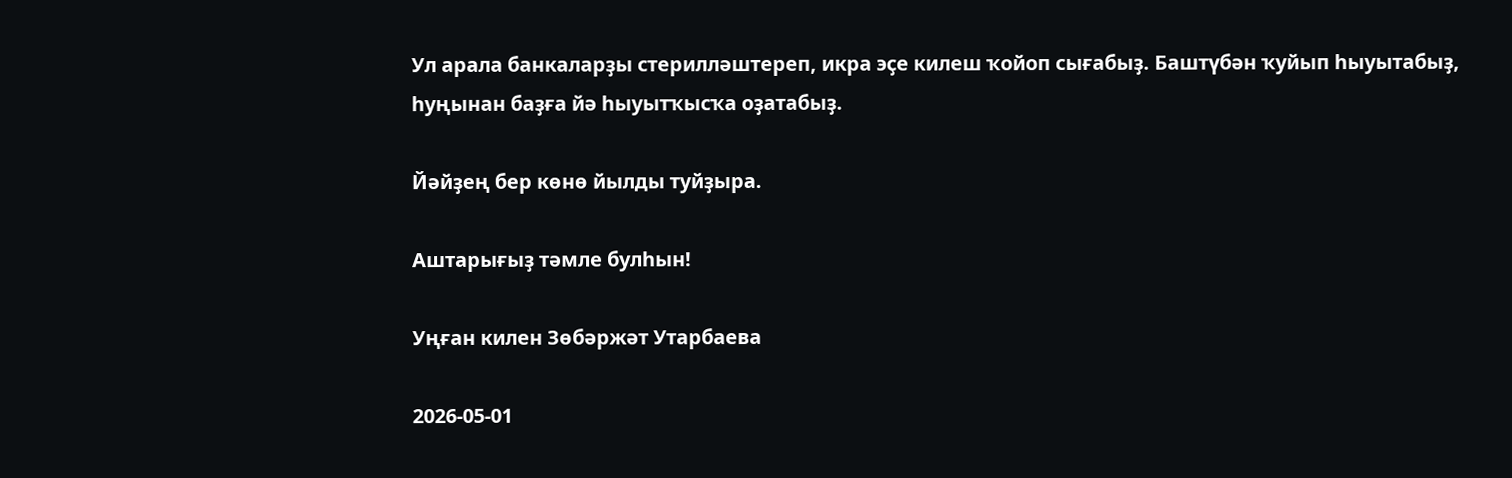Ул арала банкаларҙы стерилләштереп, икра эҫе килеш ҡойоп сығабыҙ. Баштүбән ҡуйып һыуытабыҙ, һуңынан баҙға йә һыуытҡысҡа оҙатабыҙ.

Йәйҙең бер көнө йылды туйҙыра.

Аштарығыҙ тәмле булһын!

Уңған килен Зөбәржәт Утарбаева

2026-05-01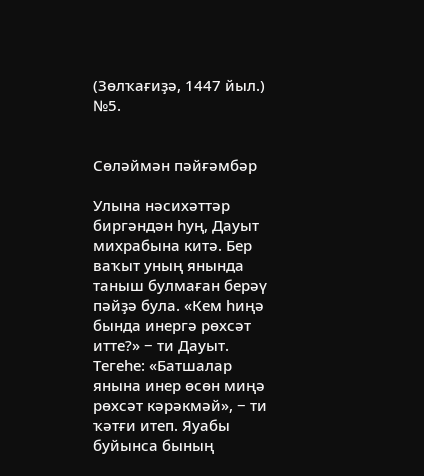(Зөлҡағиҙә, 1447 йыл.) №5.


Сөләймән пәйғәмбәр

Улына нәсихәттәр биргәндән һуң, Дауыт михрабына китә. Бер ваҡыт уның янында таныш булмаған берәү пәйҙә була. «Кем һиңә бында инергә рөхсәт итте?» − ти Дауыт. Тегеһе: «Батшалар янына инер өсөн миңә рөхсәт кәрәкмәй», − ти ҡәтғи итеп. Яуабы буйынса бының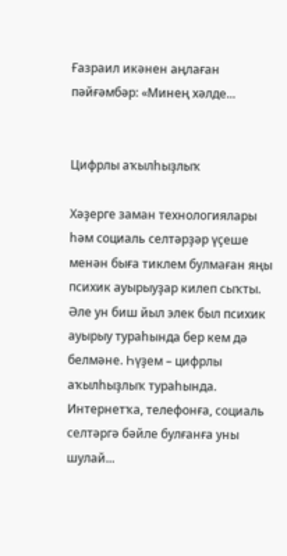Ғазраил икәнен аңлаған пәйғәмбәр: «Минең хәлде...


Цифрлы аҡылһыҙлыҡ

Хәҙерге заман технологиялары һәм социаль селтәрҙәр үҫеше менән быға тиклем булмаған яңы психик ауырыуҙар килеп сыҡты. Әле ун биш йыл элек был психик ауырыу тураһында бер кем дә белмәне. Һүҙем – цифрлы аҡылһыҙлыҡ тураһында. Интернетҡа, телефонға, социаль селтәргә бәйле булғанға уны шулай...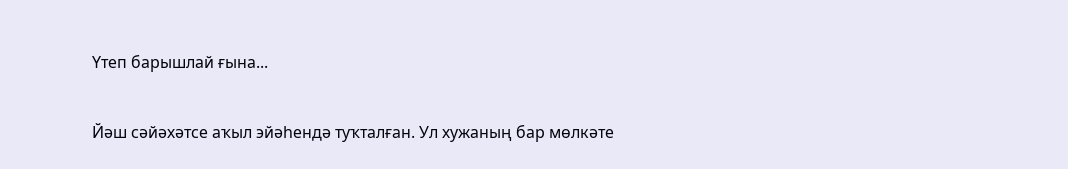Үтеп барышлай ғына...

Йәш сәйәхәтсе аҡыл эйәһендә туҡталған. Ул хужаның бар мөлкәте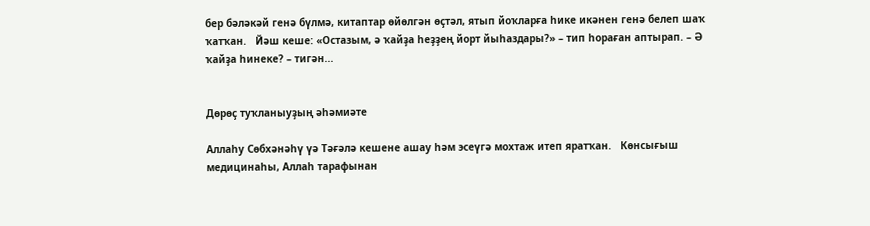бер бәләкәй генә бүлмә, китаптар өйөлгән өҫтәл, ятып йоҡларға һике икәнен генә белеп шаҡ ҡатҡан.   Йәш кеше: «Остазым, ә ҡайҙа һеҙҙең йорт йыһаздары?» – тип һораған аптырап. – Ә ҡайҙа һинеке? – тигән...


Дөрөҫ туҡланыуҙың әһәмиәте

Аллаһу Сөбхәнәһү үә Тәғәлә кешене ашау һәм эсеүгә мохтаж итеп яратҡан.   Көнсығыш медицинаһы, Аллаһ тарафынан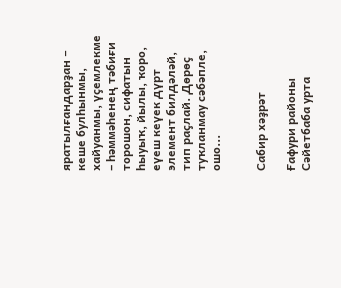яратылғандарҙан − кеше булһынмы, хайуанмы, үҫемлекме – һәммәһенең тәбиғи торошон, сифатын һыуыҡ, йылы, ҡоро, еүеш кеүек дүрт элемент билдәләй, тип раҫлай. Дөрөҫ туҡланмау сәбәпле, ошо...


Сабир хәҙрәт

Ғафури районы Сәйетбаба урта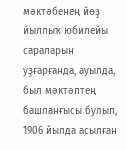мәктәбенең йөҙ йыллыҡ юбилейы сараларын уҙғарғанда, ауылда, был мәктәптең башланғысы булып, 1906 йылда асылған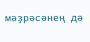мәҙрәсәнең дә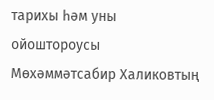тарихы һәм уны ойоштороусы Мөхәммәтсабир Халиковтың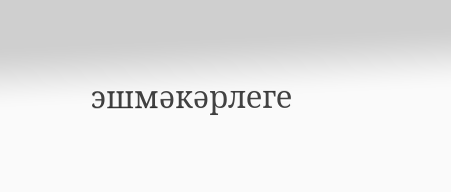эшмәкәрлеге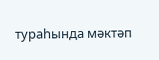тураһында мәктәп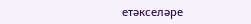етәкселәре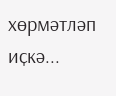хөрмәтләп иҫкә...